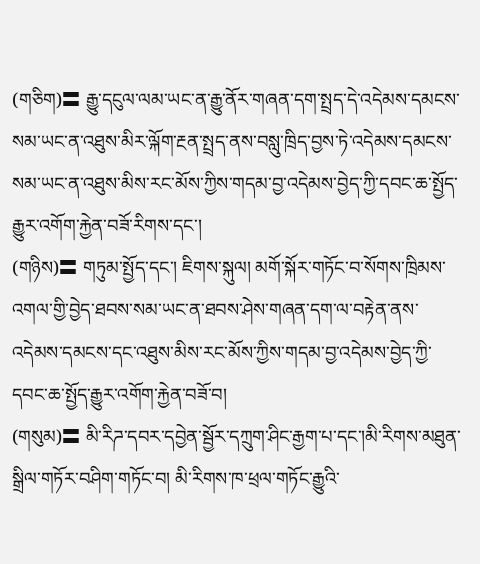(གཅིག)〓 རྒྱུ་དངུལ་ལམ་ཡང་ན་རྒྱུ་ནོར་གཞན་དག་སྤྲད་དེ་འདེམས་དམངས་སམ་ཡང་ན་འཐུས་མིར་ལྐོག་རྔན་སྤྲད་ནས་བསླུ་ཁྲིད་བྱས་ཏེ་འདེམས་དམངས་སམ་ཡང་ན་འཐུས་མིས་རང་མོས་ཀྱིས་གདམ་བྱ་འདེམས་བྱེད་ཀྱི་དབང་ཆ་སྤྱོད་རྒྱུར་འགོག་རྐྱེན་བཟོ་རིགས་དང་།
(གཉིས)〓 གཏུམ་སྤྱོད་དང་། ཇིགས་སྐུལ། མགོ་སྐོར་གཏོང་བ་སོགས་ཁྲིམས་འགལ་གྱི་བྱེད་ཐབས་སམ་ཡང་ན་ཐབས་ཤེས་གཞན་དག་ལ་བརྟེན་ནས་འདེམས་དམངས་དང་འཐུས་མིས་རང་མོས་ཀྱིས་གདམ་བྱ་འདེམས་བྱེད་ཀྱི་དབང་ཆ་སྤྱོད་རྒྱུར་འགོག་རྐྱེན་བཟོ་བ།
(གསུམ)〓 མི་རིཌ་དབར་དབྱེན་སྦྱོར་དཀྲུག་ཤིང་རྒྱག་པ་དང་།མི་རིགས་མཐུན་སྒྲིལ་གཏོར་བཤིག་གཏོང་བ། མི་རིགས་ཁ་ཕྲལ་གཏོང་རྒྱུའི་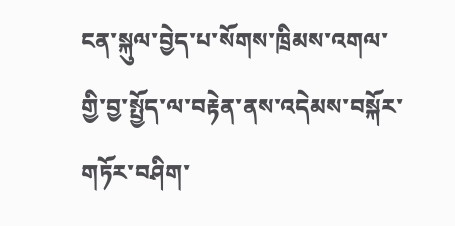ངན་སྐུལ་བྱེད་པ་སོགས་ཁྲིམས་འགལ་གྱི་བྱ་སྤྱོད་ལ་བརྟེན་ནས་འདེམས་བསྐོར་གཏོར་བཤིག་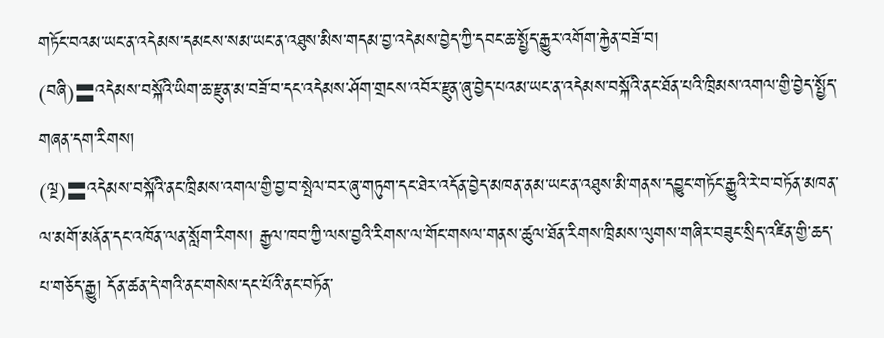གཏོང་བའམ་ཡང་ན་འདེམས་དམངས་སམ་ཡང་ན་འཐུས་མིས་གདམ་བྱ་འདེམས་བྱེད་ཀྱི་དབང་ཆ་སྤྱོད་རྒྱུར་འགོག་རྐྱེན་བཟོ་བ།
(བཞི)〓འདེམས་བསྐོའི་ཡིག་ཆ་རྫུན་མ་བཟོ་བ་དང་འདེམས་ཤོག་གྲངས་འབོར་རྫུན་ཞུ་བྱེད་པའམ་ཡང་ན་འདེམས་བསྐོའི་ནང་ཐོན་པའི་ཁྲིམས་འགལ་གྱི་བྱེད་སྤྱོད་གཞན་དག་རིགས།
(ལྔ)〓འདེམས་བསྐོའི་ནང་ཁྲིམས་འགལ་གྱི་བྱ་བ་སྤེལ་བར་ཞུ་གཏུག་དང་ཐེར་འདོན་བྱེད་མཁན་ནམ་ཡང་ན་འཐུས་མི་གནས་དབྱུང་གཏོང་རྒྱུའི་རེ་བ་བཏོན་མཁན་ལ་མགོ་མནོན་དང་འཁོན་ལན་སློག་རིགས། རྒྱལ་ཁབ་ཀྱི་ལས་བྱའི་རིགས་ལ་གོང་གསལ་གནས་ཚུལ་ཐོན་རིགས་ཁྲིམས་ལུགས་གཞིར་བཟུང་སྲིད་འཛིན་གྱི་ཆད་པ་གཅོད་རྒྱུ། དོན་ཚན་དེ་གའི་ནང་གསེས་དང་པོའི་ནང་བཏོན་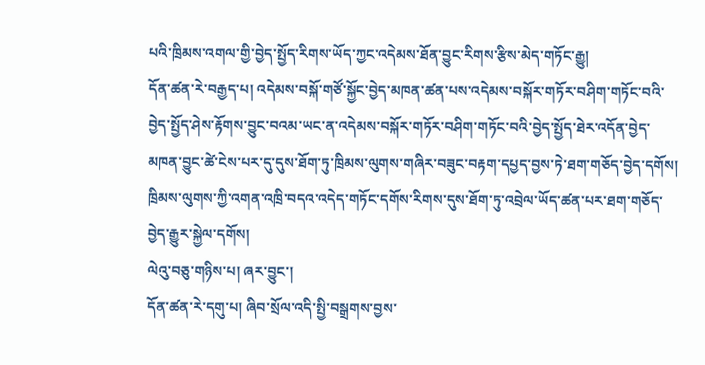པའི་ཁྲིམས་འགལ་གྱི་བྱེད་སྤྱོད་རིགས་ཡོད་ཀྱང་འདེམས་ཐོན་བྱུང་རིགས་རྩིས་མེད་གཏོང་རྒྱུ།
དོན་ཚན་རེ་བརྒྱད་པ། འདེམས་བསྐོ་གཙོ་སྐྱོང་བྱེད་མཁན་ཚན་པས་འདེམས་བསྐོར་གཏོར་བཤིག་གཏོང་བའི་བྱེད་སྤྱོད་ཤེས་རྟོགས་བྱུང་བའམ་ཡང་ན་འདེམས་བསྐོར་གཏོར་བཤིག་གཏོང་བའི་བྱེད་སྤྱོད་ཐེར་འདོན་བྱེད་མཁན་བྱུང་ཚེ་ངེས་པར་དུ་དུས་ཐོག་ཏུ་ཁྲིམས་ལུགས་གཞིར་བཟུང་བརྟག་དཔྱད་བྱས་ཏེ་ཐག་གཅོད་བྱེད་དགོས། ཁྲིམས་ལུགས་ཀྱི་འགན་འཁྲི་བདའ་འདེད་གཏོང་དགོས་རིགས་དུས་ཐོག་ཏུ་འབྲེལ་ཡོད་ཚན་པར་ཐག་གཅོད་བྱེད་རྒྱུར་སྐྱེལ་དགོས།
ལེའུ་བཅུ་གཉིས་པ། ཞར་བྱུང་།
དོན་ཚན་རེ་དགུ་པ། ཞིབ་སྲོལ་འདི་སྤྱི་བསྒྲགས་བྱས་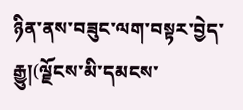ཉིན་ནས་བཟུང་ལག་བསྟར་བྱེད་རྒྱུ།(ལྗོངས་མི་དམངས་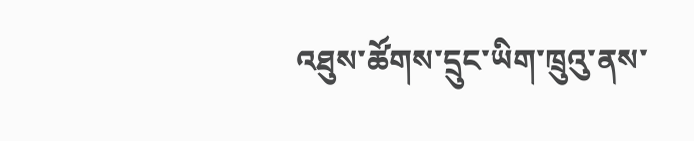འཐུས་ཚོགས་དྲུང་ཡིག་ཁྲུའུ་ནས་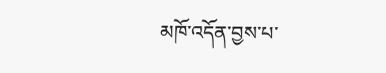མཁོ་འདོན་བྱས་པ་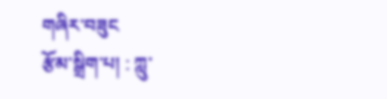གཞིར་བཟུང
རྩོམ་སྒྲིག་པ། : ཀླུ་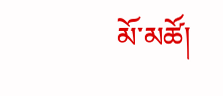མོ་མཚོ།